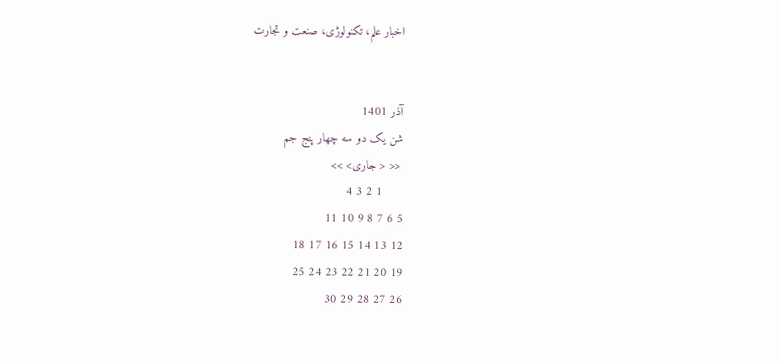اخبار علم، تکنولوژی، صنعت و تجارت


آذر 1401
شن یک دو سه چهار پنج جم
 << < جاری> >>
      1 2 3 4
5 6 7 8 9 10 11
12 13 14 15 16 17 18
19 20 21 22 23 24 25
26 27 28 29 30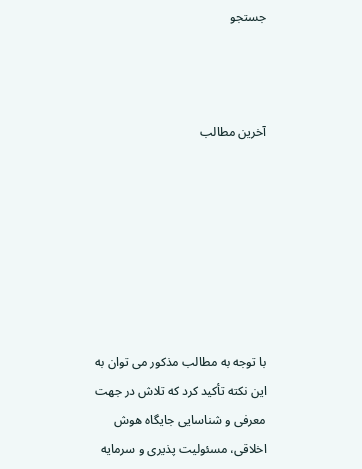جستجو



آخرین مطالب







با توجه به مطالب مذکور می توان ‌به این نکته تأکید کرد که تلاش در جهت معرفی و شناسایی جایگاه هوش اخلاقی، مسئولیت پذیری و سرمایه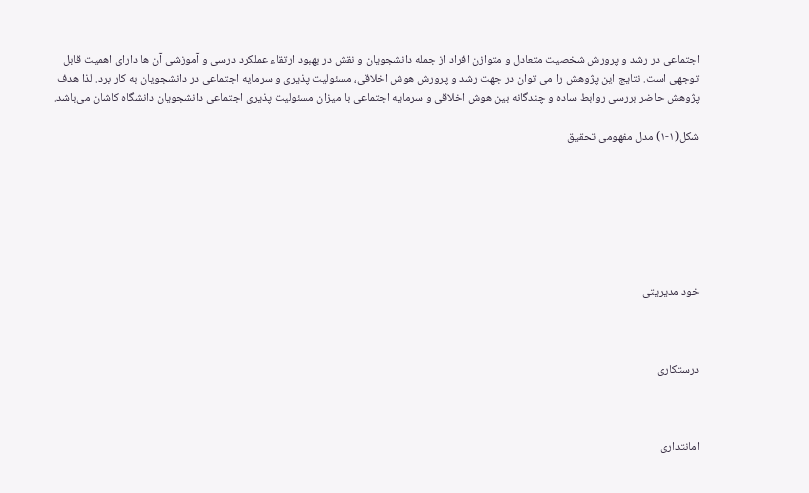اجتماعی در رشد و پرورش شخصیت متعادل و متوازن افراد از جمله دانشجویان و نقش در بهبود ارتقاء عملکرد درسی و آموزشی آن ها دارای اهمیت قابل توجهی است. نتایج این پژوهش را می توان در جهت رشد و پرورش هوش اخلاقی، مسئولیت پذیری و سرمایه اجتماعی در دانشجویان به کار برد. لذا هدف پژوهش حاضر بررسی روابط ساده و چندگانه بین هوش اخلاقی و سرمایه اجتماعی با میزان مسئولیت پذیری اجتماعی دانشجویان دانشگاه کاشان می‌باشد.

شکل(۱-۱) مدل مفهومی تحقیق







خود مدیریتی



درستکاری



امانتداری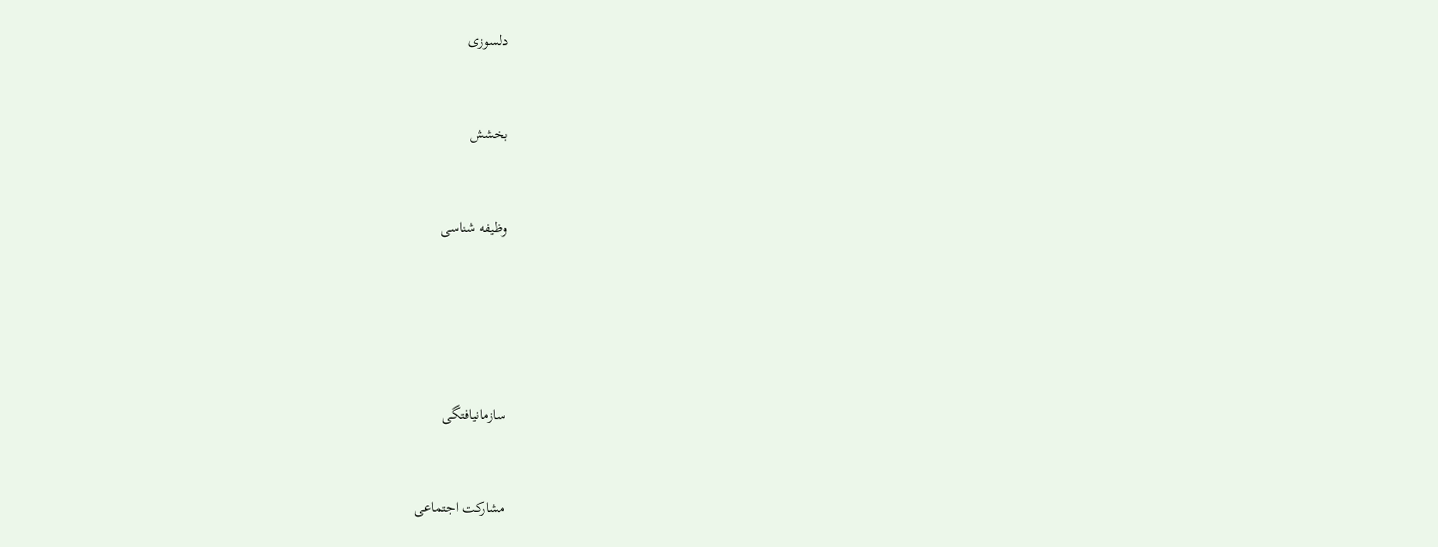دلسوزی



بخشش



وظیفه شناسی







سازمانیافتگی



مشارکت اجتماعی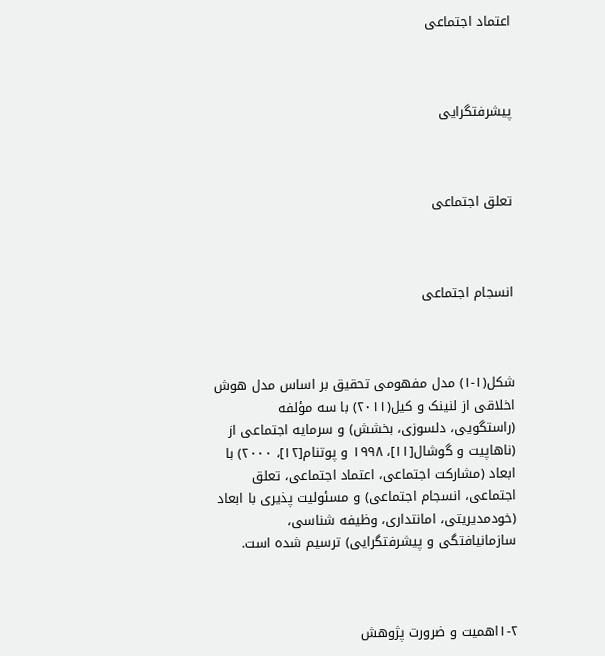اعتماد اجتماعی



پیشرفتگرایی



تعلق اجتماعی



انسجام اجتماعی



شکل(۱-۱) مدل مفهومی تحقیق بر اساس مدل هوش اخلاقی از لنینک و کیل(۲۰۱۱) با سه مؤلفه (راستگویی، دلسوزی، بخشش) و سرمایه اجتماعی از (ناهاپیت و گوشال[۱۱]، ۱۹۹۸ و پوتنام[۱۲]، ۲۰۰۰) با ابعاد (مشارکت اجتماعی، اعتماد اجتماعی، تعلق اجتماعی، انسجام اجتماعی) و مسئولیت پذیری با ابعاد (خودمدیریتی، امانتداری، وظیفه شناسی، سازمانیافتگی و پیشرفتگرایی) ترسیم شده است.



۱-۲اهمیت و ضرورت پژوهش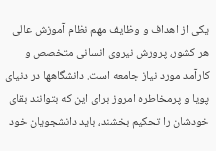یکی از اهداف و وظایف مهم نظام آموزش عالی هر کشور، پرورش نیروی انسانی متخصص و کارآمد مورد نیاز جامعه است. دانشگاهها در دنیای پویا و پرمخاطره امروز برای این که بتوانند بقای خودشان را تحکیم بخشند، باید دانشجویان خود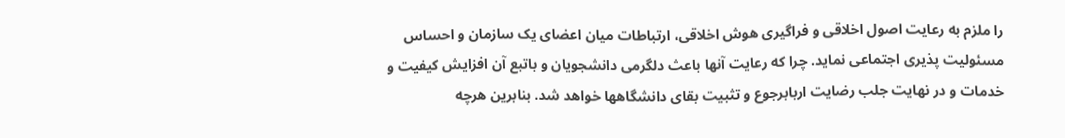را ملزم به رعایت اصول اخلاقی و فراگیری هوش اخلاقی، ارتباطات میان اعضای یک سازمان و احساس مسئولیت پذیری اجتماعی نماید. چرا که رعایت آنها باعث دلگرمی دانشجویان و باتبع آن افزایش کیفیت و خدمات و در نهایت جلب رضایت اربابرجوع و تثبیت بقای دانشگاهها خواهد شد. بنابرین هرچه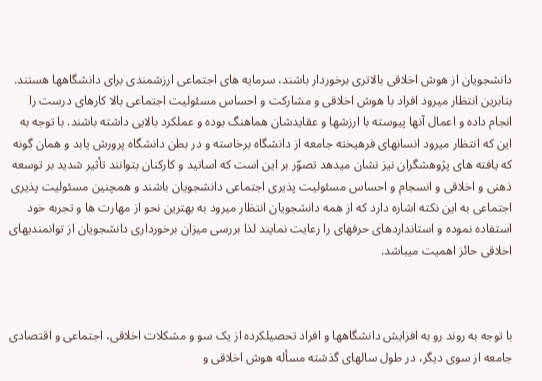دانشجویان از هوش اخلاقی بالاتری برخوردار باشند، سرمایه های اجتماعی ارزشمندی برای دانشگاهها هستند. بنابرین انتظار میرود افراد با هوش اخلاقی و مشارکت و احساس مسئولیت اجتماعی بالا کارهای درست را انجام داده و اعمال آنها پیوسته با ارزشها و عقایدشان هماهنگ بوده و عملکرد بالایی داشته باشند. با توجه ‌به این که انتظار میرود انسانهای فرهیخته جامعه از دانشگاه برخاسته و در بطن دانشگاه پرورش یابد و همان گونه که یافته های پژوهشگران نیز نشان میدهد تصوّر بر این است که اساتید و کارکنان بتوانند تأثیر شدید بر توسعه ذهنی و اخلاقی و انسجام و احساس مسئولیت پذیری اجتماعی دانشجویان باشند و همچنین مسئولیت پذیری اجتماعی ‌به این نکته اشاره دارد که از همه دانشجویان انتظار میرود به بهترین نحو از مهارت ها و تجربه خود استفاده نموده و استانداردهای حرفهای را رعایت نمایند لذا بررسی میزان برخورداری دانشجویان از توانمندیهای اخلاقی حائز اهمیت میباشد.



با توجه به روند رو به افزایش دانشگاهها و افراد تحصیلکرده از یک سو و مشکلات اخلاقی، اجتماعی و اقتصادی جامعه از سوی دیگر، در طول سالهای گذشته مسأله هوش اخلاقی و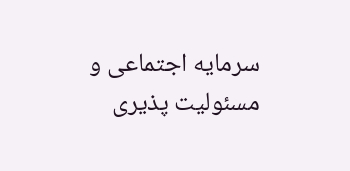سرمایه اجتماعی و مسئولیت پذیری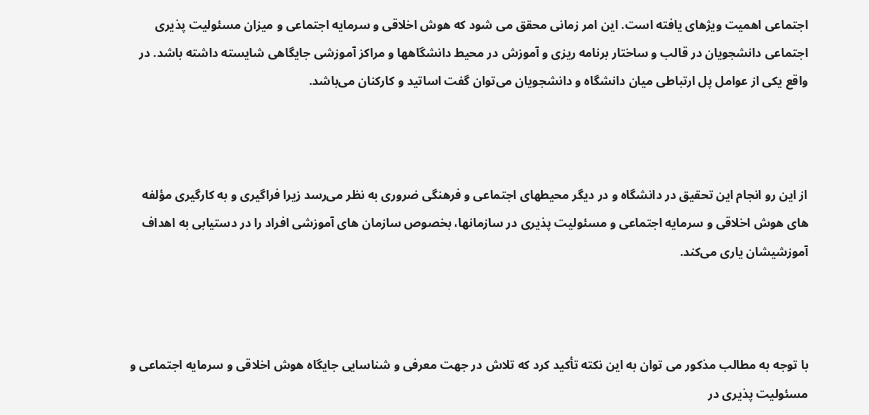اجتماعی اهمیت ویژهای یافته است. این امر زمانی محقق می شود که هوش اخلاقی و سرمایه اجتماعی و میزان مسئولیت پذیری اجتماعی دانشجویان در قالب و ساختار برنامه ریزی و آموزش در محیط دانشگاهها و مراکز آموزشی جایگاهی شایسته داشته باشد. در واقع یکی از عوامل پل ارتباطی میان دانشگاه و دانشجویان ‌می‌توان گفت اساتید و کارکنان ‌می‌باشد.



از این رو انجام این تحقیق در دانشگاه و در دیگر محیطهای اجتماعی و فرهنگی ضروری به نظر می‌رسد زیرا فراگیری و به کارگیری مؤلفه های هوش اخلاقی و سرمایه اجتماعی و مسئولیت پذیری در سازمانها، بخصوص سازمان های آموزشی افراد را در دستیابی به اهداف آموزشیشان یاری می‌کند.



با توجه به مطالب مذکور می توان ‌به این نکته تأکید کرد که تلاش در جهت معرفی و شناسایی جایگاه هوش اخلاقی و سرمایه اجتماعی و مسئولیت پذیری در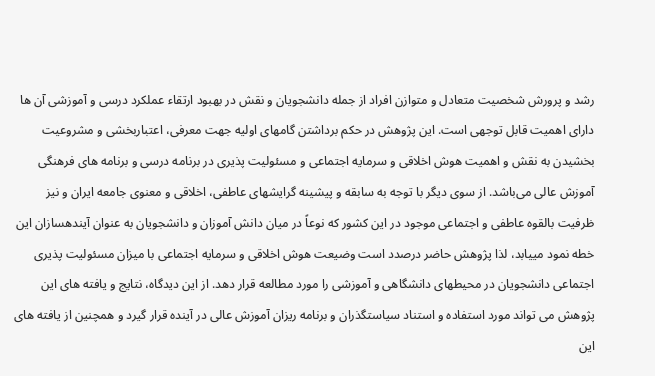رشد و پرورش شخصیت متعادل و متوازن افراد از جمله دانشجویان و نقش در بهبود ارتقاء عملکرد درسی و آموزشی آن ها دارای اهمیت قابل توجهی است. این پژوهش در حکم برداشتن گامهای اولیه جهت معرفی، اعتباربخشی و مشروعیت بخشیدن به نقش و اهمیت هوش اخلاقی و سرمایه اجتماعی و مسئولیت پذیری در برنامه درسی و برنامه های فرهنگی آموزش عالی می‌باشد. از سوی دیگر با توجه به سابقه و پیشینه گرایشهای عاطفی، اخلاقی و معنوی جامعه ایران و نیز ظرفیت بالقوه عاطفی و اجتماعی موجود در این کشور که نوعاً در میان دانش آموزان و دانشجویان به عنوان آیندهسازان این خطه نمود مییابد، لذا پژوهش حاضر درصدد است وضیعت هوش اخلاقی و سرمایه اجتماعی با میزان مسئولیت پذیری اجتماعی دانشجویان در محیطهای دانشگاهی و آموزشی را مورد مطالعه قرار دهد. از این دیدگاه، نتایج و یافته های این پژوهش می تواند مورد استفاده و استناد سیاستگذران و برنامه ریزان آموزش عالی در آینده قرار گیرد و همچنین از یافته های این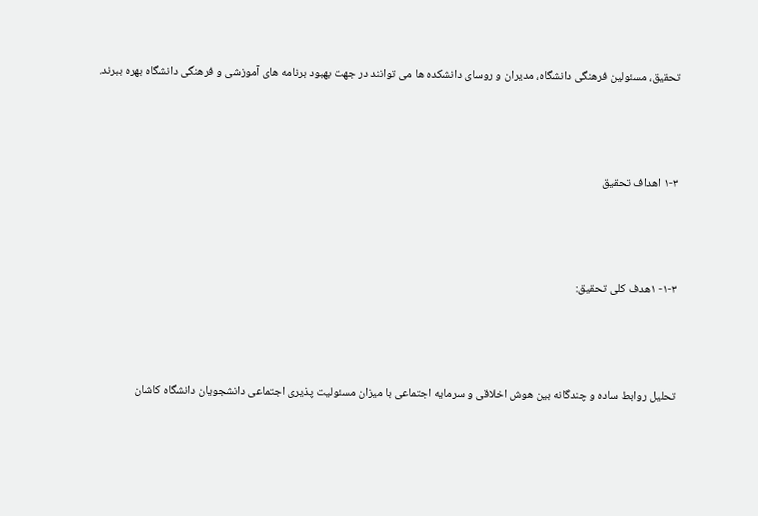تحقیق، مسئولین فرهنگی دانشگاه، مدیران و روسای دانشکده ها می توانند در جهت بهبود برنامه های آموزشی و فرهنگی دانشگاه بهره ببرند.



۱-۳ اهداف تحقیق



۱-۳- ۱هدف کلی تحقیق:



تحلیل روابط ساده و چندگانه بین هوش اخلاقی و سرمایه اجتماعی با میزان مسئولیت پذیری اجتماعی دانشجویان دانشگاه کاشان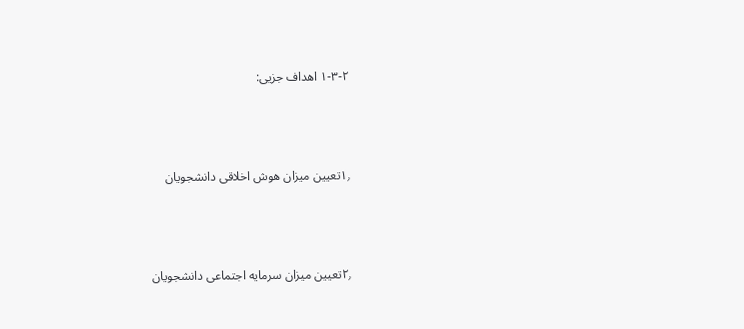۱-۳-۲ اهداف جزیی:



۱٫تعیین میزان هوش اخلاقی دانشجویان



۲٫تعیین میزان سرمایه اجتماعی دانشجویان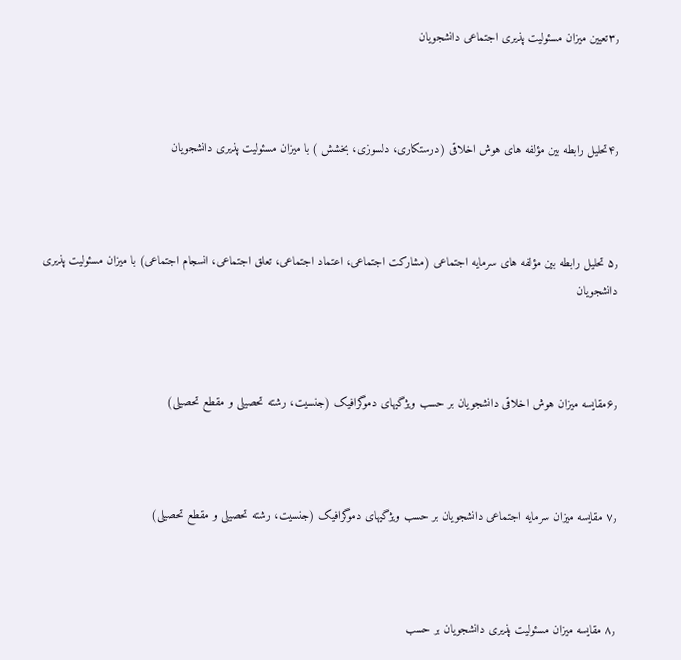۳٫تعیین میزان مسئولیت پذیری اجتماعی دانشجویان



۴٫تحلیل رابطه بین مؤلفه های هوش اخلاقی (درستکاری، دلسوزی، بخشش ) با میزان مسئولیت پذیری دانشجویان



۵٫ تحلیل رابطه بین مؤلفه های سرمایه اجتماعی (مشارکت اجتماعی، اعتماد اجتماعی، تعلق اجتماعی، انسجام اجتماعی) با میزان مسئولیت پذیری دانشجویان



۶٫مقایسه میزان هوش اخلاقی دانشجویان بر حسب ویژگیهای دموگرافیک (جنسیت، رشته تحصیلی و مقطع تحصیلی)



۷٫ مقایسه میزان سرمایه اجتماعی دانشجویان بر حسب ویژگیهای دموگرافیک (جنسیت، رشته تحصیلی و مقطع تحصیلی)



۸٫ مقایسه میزان مسئولیت پذیری دانشجویان بر حسب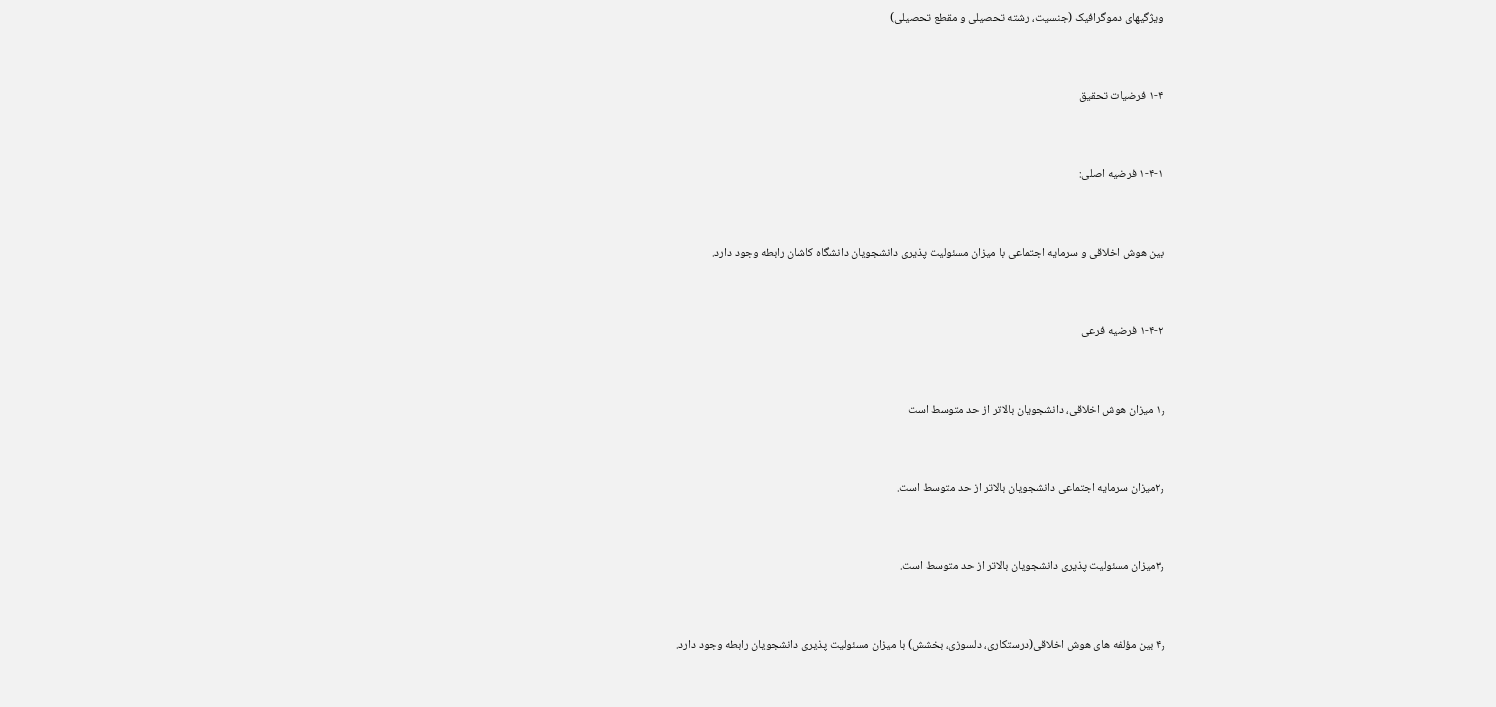ویژگیهای دموگرافیک (جنسیت، رشته تحصیلی و مقطع تحصیلی)



۱-۴ فرضیات تحقیق



۱-۴-۱ فرضیه اصلی:



بین هوش اخلاقی و سرمایه اجتماعی با میزان مسئولیت پذیری دانشجویان دانشگاه کاشان رابطه وجود دارد.



۱-۴-۲ فرضیه فرعی



۱٫ میزان هوش اخلاقی، دانشجویان بالاتر از حد متوسط است



۲٫میزان سرمایه اجتماعی دانشجویان بالاتر از حد متوسط است.



۳٫میزان مسئولیت پذیری دانشجویان بالاتر از حد متوسط است.



۴٫ بین مؤلفه های هوش اخلاقی(درستکاری، دلسوزی، بخشش) با میزان مسئولیت پذیری دانشجویان رابطه وجود دارد.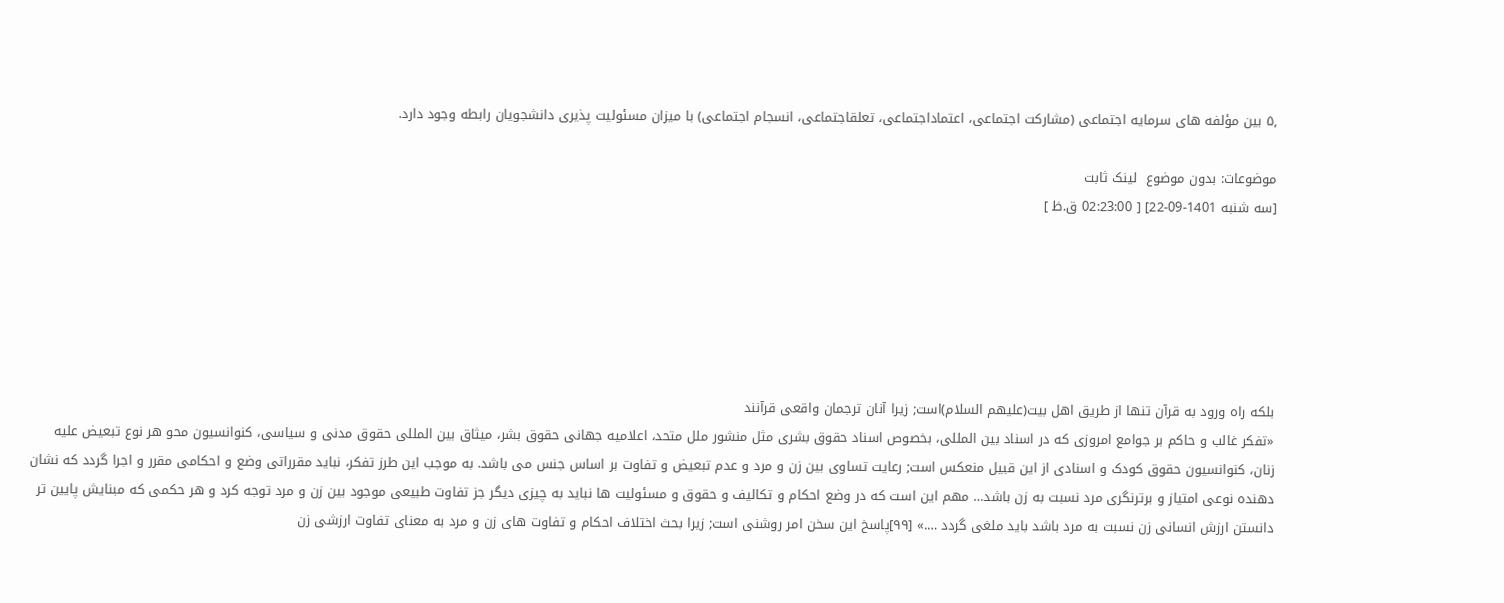۵٫ بین مؤلفه های سرمایه اجتماعی (مشارکت اجتماعی، اعتماداجتماعی، تعلقاجتماعی، انسجام اجتماعی) با میزان مسئولیت پذیری دانشجویان رابطه وجود دارد.

موضوعات: بدون موضوع  لینک ثابت
[سه شنبه 1401-09-22] [ 02:23:00 ق.ظ ]






بلکه راه ورود به قرآن تنها از طریق اهل بیت(علیهم السلام)است; زیرا آنان ترجمان واقعى قرآنند
«تفکر غالب و حاکم بر جوامع امروزى که در اسناد بین المللى، بخصوص اسناد حقوق بشرى مثل منشور ملل متحد، اعلامیه جهانى حقوق بشر، میثاق بین المللى حقوق مدنى و سیاسى، کنوانسیون محو هر نوع تبعیض علیه زنان، کنوانسیون حقوق کودک و اسنادى از این قبیل منعکس است; رعایت تساوى بین زن و مرد و عدم تبعیض و تفاوت بر اساس جنس مى باشد. به موجب این طرز تفکر، نباید مقرراتى وضع و احکامى مقرر و اجرا گردد که نشان دهنده نوعى امتیاز و برترنگرى مرد نسبت به زن باشد… مهم این است که در وضع احکام و تکالیف و حقوق و مسئولیت ها نباید به چیزى دیگر جز تفاوت طبیعى موجود بین زن و مرد توجه کرد و هر حکمى که مبنایش پایین تر دانستن ارزش انسانى زن نسبت به مرد باشد باید ملغى گردد ….» [۹۹]پاسخ این سخن امر روشنى است; زیرا بحث اختلاف احکام و تفاوت هاى زن و مرد به معناى تفاوت ارزشى زن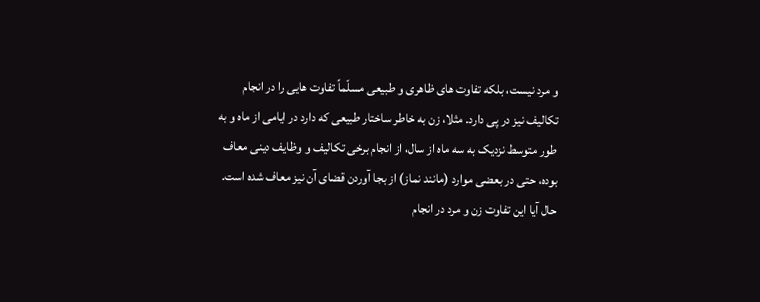و مرد نیست، بلکه تفاوت هاى ظاهرى و طبیعى مسلّماً تفاوت هایى را در انجام تکالیف نیز در پى دارد. مثلا، زن به خاطر ساختار طبیعى که دارد در ایامى از ماه و به طور متوسط نزدیک به سه ماه از سال، از انجام برخى تکالیف و وظایف دینى معاف بوده، حتى در بعضى موارد (مانند نماز) از بجا آوردن قضاى آن نیز معاف شده است. حال آیا این تفاوت زن و مرد در انجام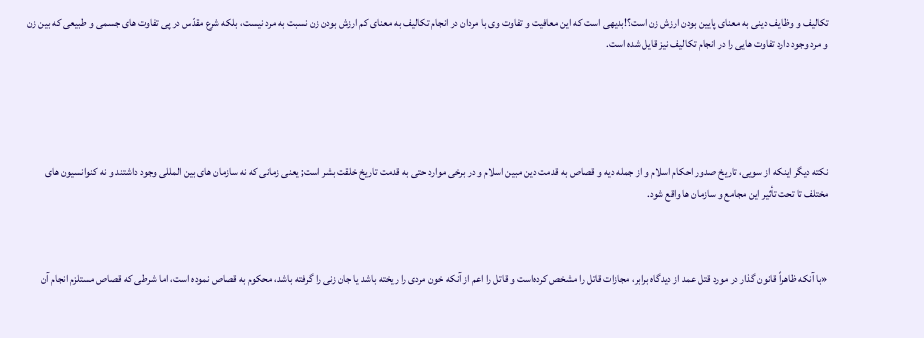تکالیف و وظایف دینى به معناى پایین بودن ارزش زن است؟!بدیهى است که این معافیت و تفاوت وى با مردان در انجام تکالیف به معناى کم ارزش بودن زن نسبت به مرد نیست، بلکه شرع مقدّس در پى تفاوت هاى جسمى و طبیعى که بین زن و مرد وجود دارد تفاوت هایى را در انجام تکالیف نیز قایل شده است.





نکته دیگر اینکه از سویى، تاریخ صدور احکام اسلام و از جمله دیه و قصاص به قدمت دین مبین اسلام و در برخى موارد حتى به قدمت تاریخ خلقت بشر است; یعنى زمانى که نه سازمان هاى بین المللى وجود داشتند و نه کنوانسیون هاى مختلف تا تحت تأثیر این مجامع و سازمان ها واقع شود.



«با آنکه ظاهراً قانون گذار ‌در مورد قتل عمد از دیدگاه برابر، مجازات قاتل را مشخص ‌کرده‌است و قاتل را اعم از آنکه خون مردى را ریخته باشد یا جان زنى را گرفته باشد، محکوم به قصاص نموده است، اما شرطى که قصاص مستلزم انجام آن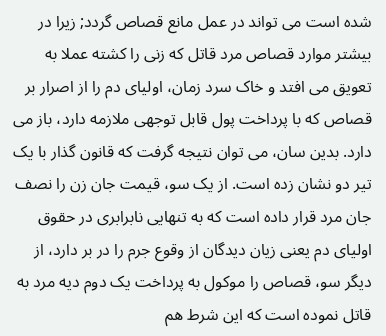شده است مى تواند در عمل مانع قصاص گردد; زیرا در بیشتر موارد قصاص مرد قاتل که زنى را کشته عملا به تعویق مى افتد و خاک سرد زمان، اولیاى دم را از اصرار بر قصاص که با پرداخت پول قابل توجهى ملازمه دارد، باز مى دارد. بدین سان، مى توان نتیجه گرفت که قانون گذار با یک تیر دو نشان زده است. از یک سو، قیمت جان زن را نصف جان مرد قرار داده است که به تنهایى نابرابرى در حقوق اولیاى دم یعنى زیان دیدگان از وقوع جرم را در بر دارد، از دیگر سو، قصاص را موکول به پرداخت یک دوم دیه مرد به قاتل نموده است که این شرط هم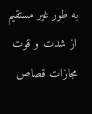به طور غیر مستقیم از شدت و قوت مجازات قصاص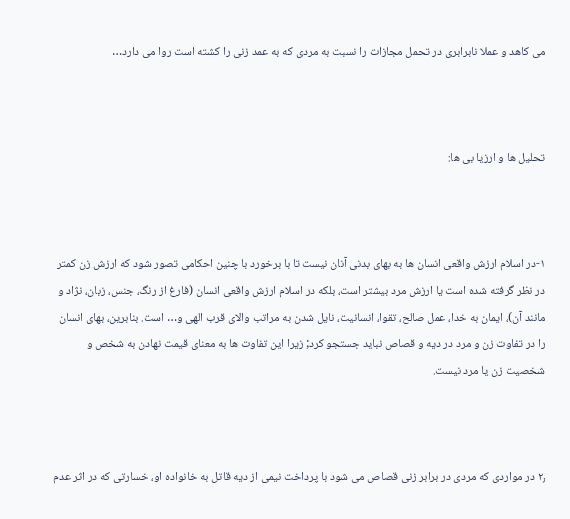مى کاهد و عملا نابرابرى در تحمل مجازات را نسبت به مردى که به عمد زنى را کشته است روا مى دارد…



تحلیل ها و ارزیا بی ها:



۱-در اسلام ارزش واقعى انسان ها به بهاى بدنى آنان نیست تا با برخورد با چنین احکامى تصور شود که ارزش زن کمتر در نظر گرفته شده است یا ارزش مرد بیشتر است، بلکه در اسلام ارزش واقعى انسان (فارغ از رنگ، جنس، زبان، نژاد و مانند آن)، ایمان به خدا، عمل صالح، تقوا، انسانیت، نایل شدن به مراتب والاى قرب الهى و… است. بنابرین، بهاى انسان را در تفاوت زن و مرد در دیه و قصاص نباید جستجو کرد; زیرا این تفاوت ها به معناى قیمت نهادن به شخص و شخصیت زن یا مرد نیست.



۲٫ در مواردى که مردى در برابر زنى قصاص مى شود با پرداخت نیمى از دیه قاتل به خانواده او، خسارتى که در اثر عدم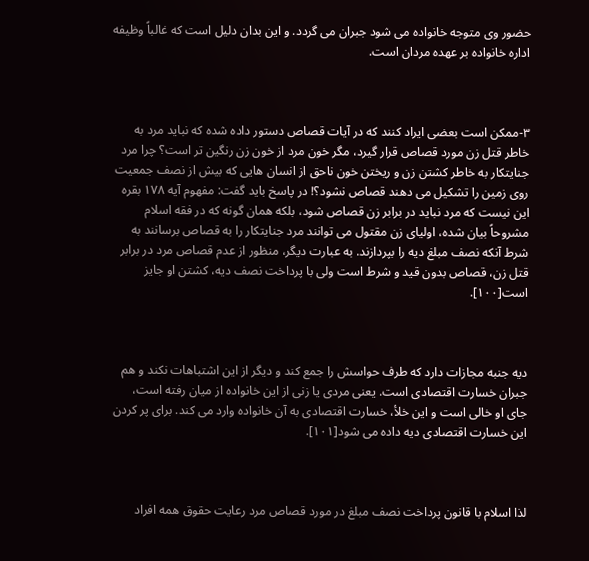حضور وى متوجه خانواده مى شود جبران مى گردد. و این بدان دلیل است که غالباً وظیفه اداره خانواده بر عهده مردان است.



۳-ممکن است بعضى ایراد کنند که در آیات قصاص دستور داده شده که نباید مرد به خاطر قتل زن مورد قصاص قرار گیرد، مگر خون مرد از خون زن رنگین تر است؟ چرا مرد جنایتکار به خاطر کشتن زن و ریختن خون ناحق از انسان هایى که بیش از نصف جمعیت روى زمین را تشکیل مى دهند قصاص نشود؟! در پاسخ باید گفت: مفهوم آیه ۱۷۸ بقره این نیست که مرد نباید در برابر زن قصاص شود، بلکه همان گونه که در فقه اسلام مشروحاً بیان شده، اولیاى زن مقتول مى توانند مرد جنایتکار را به قصاص برسانند به شرط آنکه نصف مبلغ دیه را بپردازند. به عبارت دیگر، منظور از عدم قصاص مرد در برابر قتل زن، قصاص بدون قید و شرط است ولى با پرداخت نصف دیه، کشتن او جایز است[۱۰۰].



دیه جنبه مجازات دارد که طرف حواسش را جمع کند و دیگر از این اشتباهات نکند و هم جبران خسارت اقتصادى است. یعنى مردى یا زنى از این خانواده از میان رفته است، جاى او خالى است و این خلأ، خسارت اقتصادى به آن خانواده وارد مى کند. براى پر کردن این خسارت اقتصادى دیه داده مى شود[۱۰۱].



لذا اسلام با قانون پرداخت نصف مبلغ ‌در مورد قصاص مرد رعایت حقوق همه افراد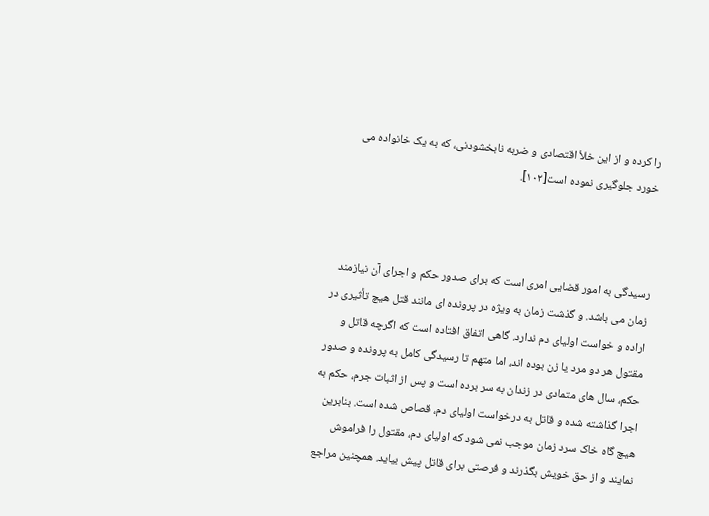را کرده و از این خلأ اقتصادى و ضربه نابخشودنى، که به یک خانواده مى خورد جلوگیرى نموده است[۱۰۲].



رسیدگى به امور قضایى امرى است که براى صدور حکم و اجراى آن نیازمند زمان مى باشد. و گذشت زمان به ویژه در پرونده اى مانند قتل هیچ تأثیرى در اراده و خواست اولیاى دم ندارد. گاهى اتفاق افتاده است که اگرچه قاتل و مقتول هر دو مرد یا زن بوده اند، اما متهم تا رسیدگى کامل به پرونده و صدور حکم، سال هاى متمادى در زندان به سر برده است و پس از اثبات جرم، حکم به اجرا گذاشته شده و قاتل به درخواست اولیاى دم، قصاص شده است. بنابرین هیچ گاه خاک سرد زمان موجب نمى شود که اولیاى دم، مقتول را فراموش نمایند و از حق خویش بگذرند و فرصتى براى قاتل پیش بیاید. همچنین مراجع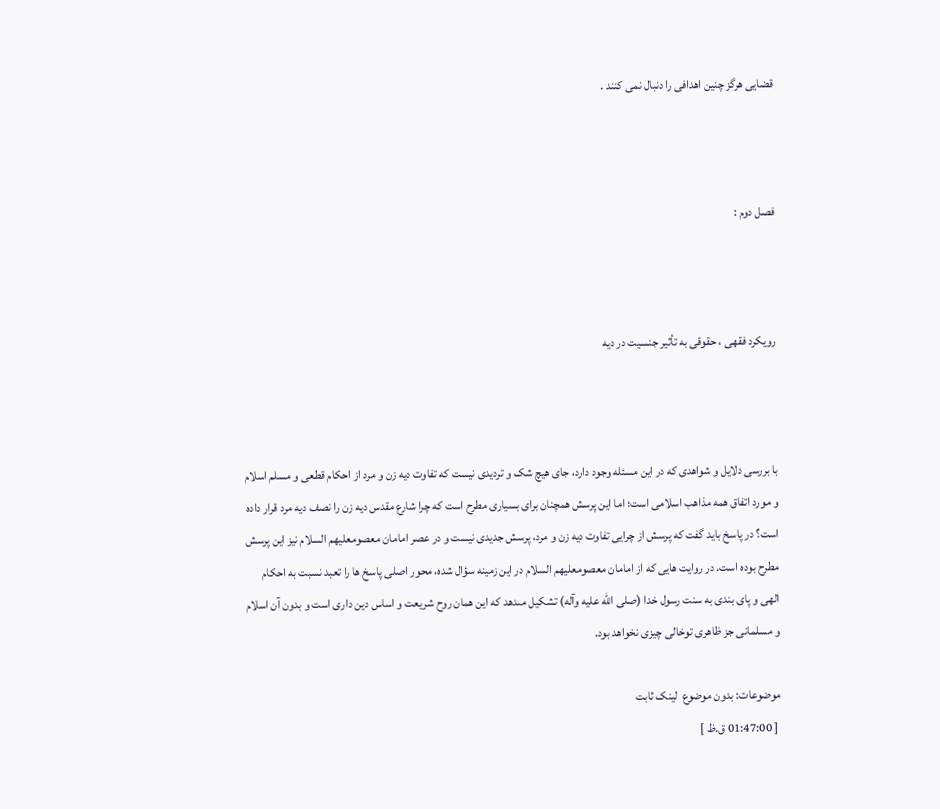قضایى هرگز چنین اهدافى را دنبال نمى کنند .



فصل دوم :



رویکرد فقهی ، حقوقی به تأثیر جنسیت در دیه



با بررسى دلایل و شواهدى که در این مسئله وجود دارد، جاى هیچ شک و تردیدى نیست که تفاوت دیه زن و مرد از احکام قطعى و مسلم اسلام و مورد اتفاق همه مذاهب اسلامى است؛ اما این پرسش همچنان براى بسیارى مطرح است که چرا شارع مقدس دیه زن را نصف دیه مرد قرار داده است؟ در پاسخ باید گفت که پرسش از چرایى تفاوت دیه زن و مرد، پرسش جدیدى نیست و در عصر امامان معصومعلیهم السلام نیز این پرسش مطرح بوده است. در روایت هایى که از امامان معصومعلیهم السلام در این زمینه سؤال شده، محور اصلى پاسخ ها را تعبد نسبت به احکام الهى و پاى بندى به سنت رسول خدا (صلى الله علیه وآله) تشکیل مىدهد که این همان روح شریعت و اساس دین دارى است و بدون آن اسلام و مسلمانى جز ظاهرى توخالى چیزى نخواهد بود.

موضوعات: بدون موضوع  لینک ثابت
 [ 01:47:00 ق.ظ ]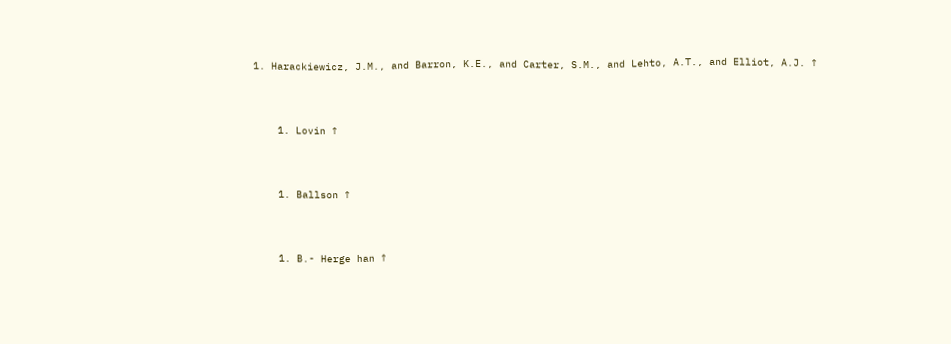1. Harackiewicz, J.M., and Barron, K.E., and Carter, S.M., and Lehto, A.T., and Elliot, A.J. ↑



    1. Lovin ↑



    1. Ballson ↑



    1. B.- Herge han ↑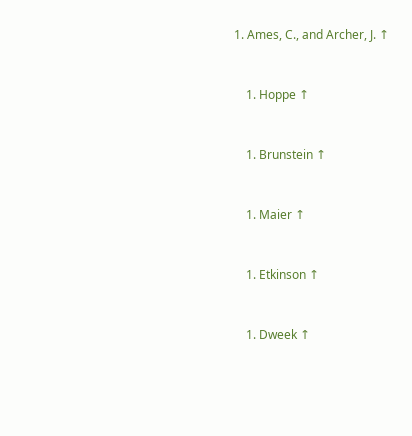1. Ames, C., and Archer, J. ↑



    1. Hoppe ↑



    1. Brunstein ↑



    1. Maier ↑



    1. Etkinson ↑



    1. Dweek ↑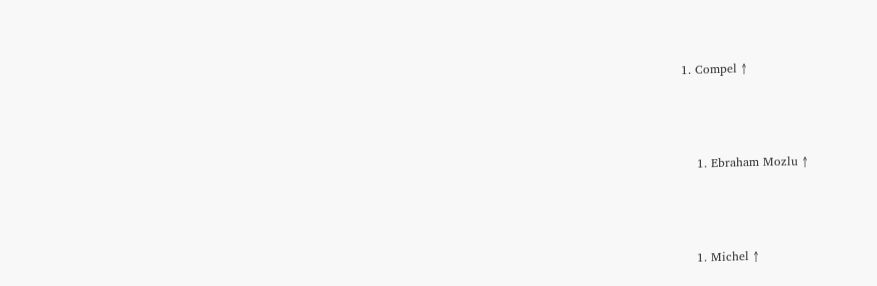1. Compel ↑



    1. Ebraham Mozlu ↑



    1. Michel ↑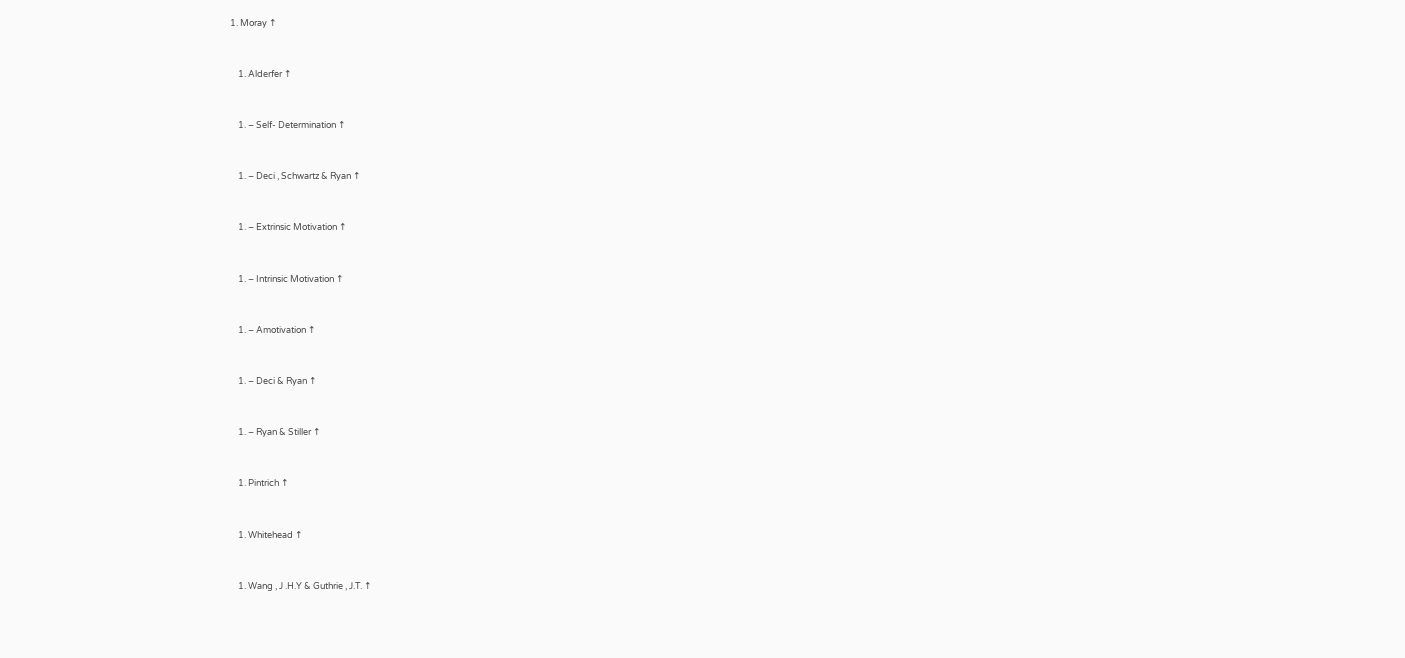1. Moray ↑



    1. Alderfer ↑



    1. – Self- Determination ↑



    1. – Deci , Schwartz & Ryan ↑



    1. – Extrinsic Motivation ↑



    1. – Intrinsic Motivation ↑



    1. – Amotivation ↑



    1. – Deci & Ryan ↑



    1. – Ryan & Stiller ↑



    1. Pintrich ↑



    1. Whitehead ↑



    1. Wang , J .H.Y & Guthrie , J.T. ↑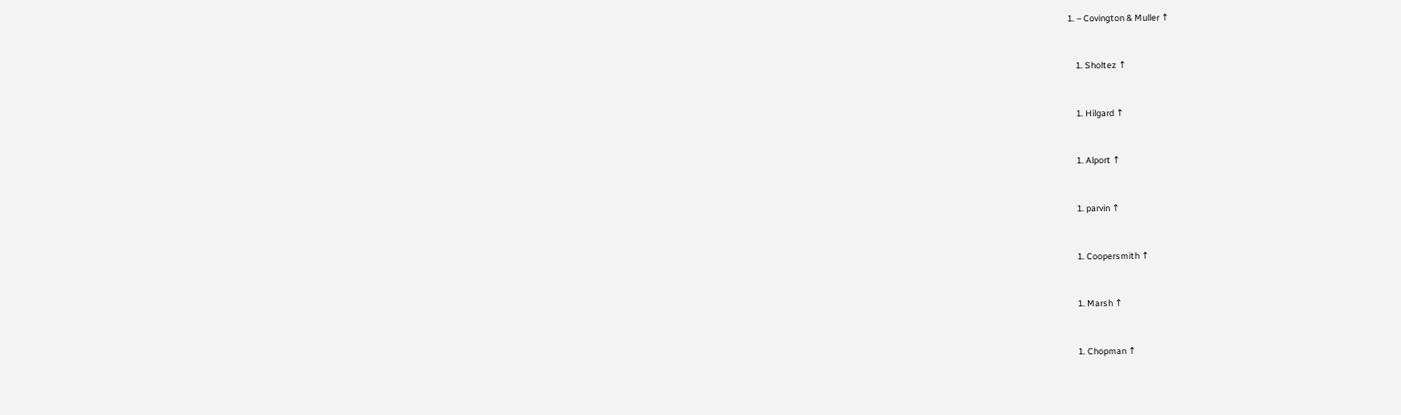1. – Covington & Muller ↑



    1. Sholtez ↑



    1. Hilgard ↑



    1. Alport ↑



    1. parvin ↑



    1. Coopersmith ↑



    1. Marsh ↑



    1. Chopman ↑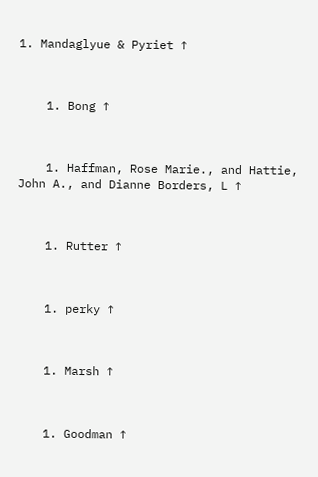1. Mandaglyue & Pyriet ↑



    1. Bong ↑



    1. Haffman, Rose Marie., and Hattie, John A., and Dianne Borders, L ↑



    1. Rutter ↑



    1. perky ↑



    1. Marsh ↑



    1. Goodman ↑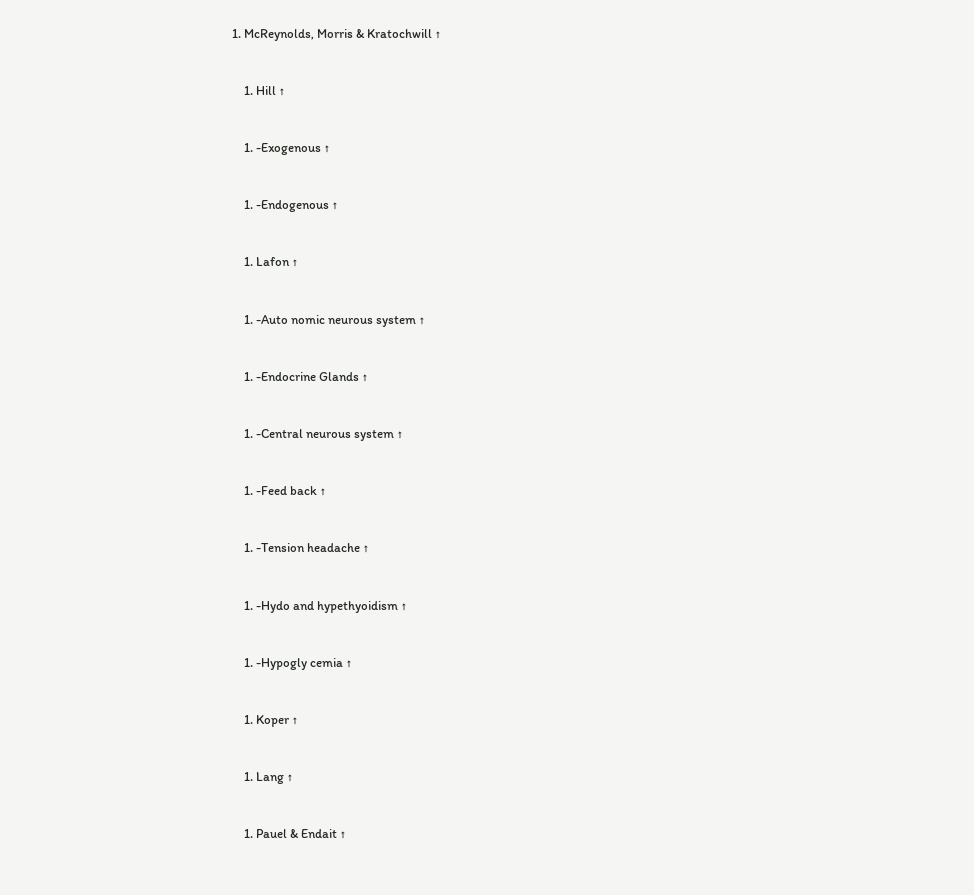1. McReynolds, Morris & Kratochwill ↑



    1. Hill ↑



    1. -Exogenous ↑



    1. -Endogenous ↑



    1. Lafon ↑



    1. -Auto nomic neurous system ↑



    1. -Endocrine Glands ↑



    1. -Central neurous system ↑



    1. -Feed back ↑



    1. -Tension headache ↑



    1. -Hydo and hypethyoidism ↑



    1. -Hypogly cemia ↑



    1. Koper ↑



    1. Lang ↑



    1. Pauel & Endait ↑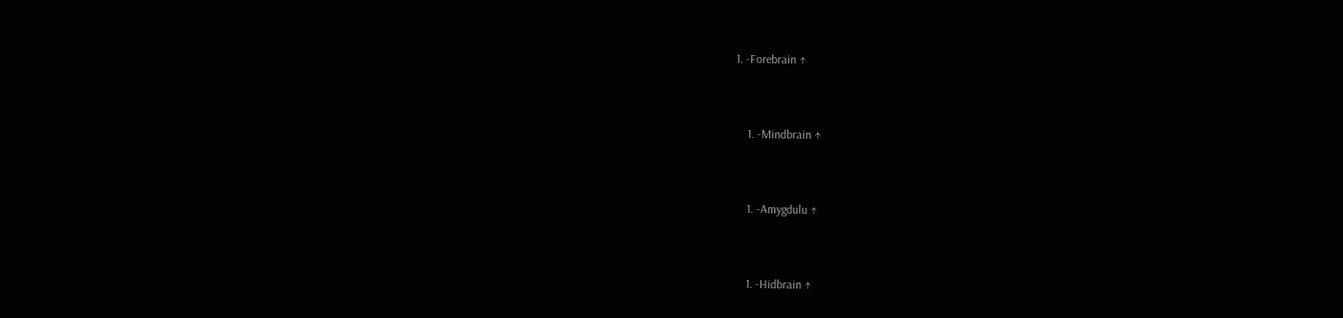1. -Forebrain ↑



    1. -Mindbrain ↑



    1. -Amygdulu ↑



    1. -Hidbrain ↑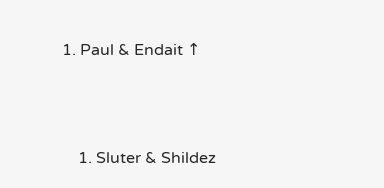1. Paul & Endait ↑



    1. Sluter & Shildez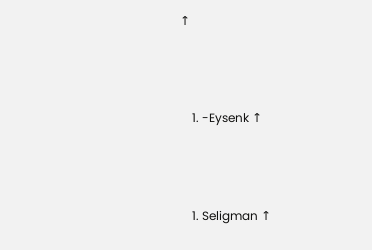↑



    1. -Eysenk ↑



    1. Seligman ↑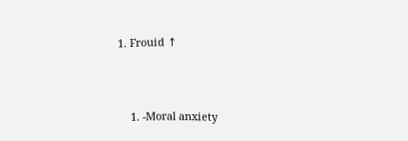1. Frouid ↑



    1. -Moral anxiety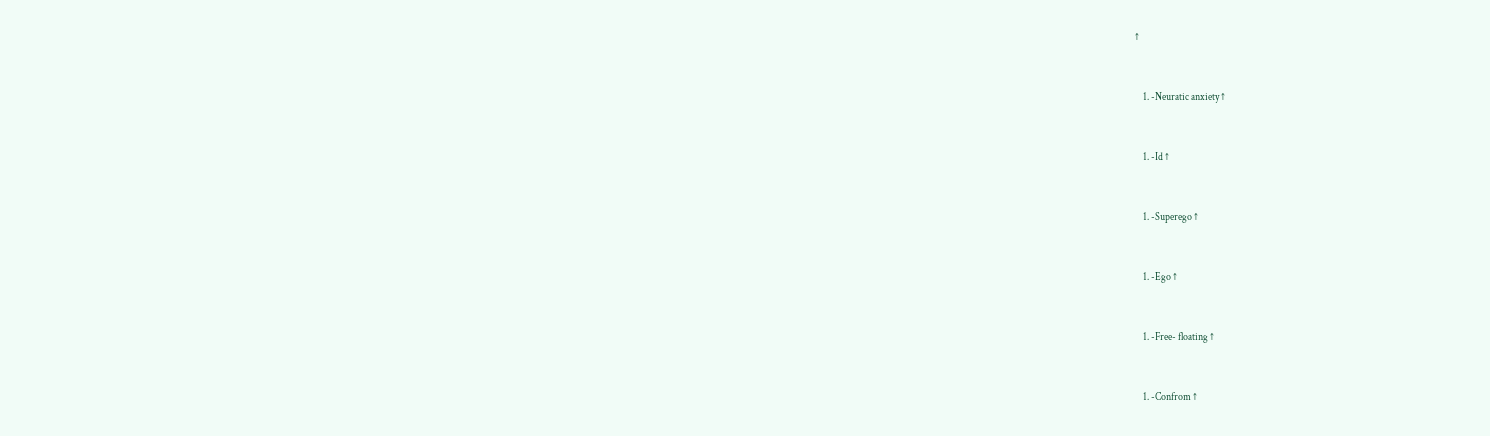↑



    1. -Neuratic anxiety ↑



    1. -Id ↑



    1. -Superego ↑



    1. -Ego ↑



    1. -Free- floating ↑



    1. -Confrom ↑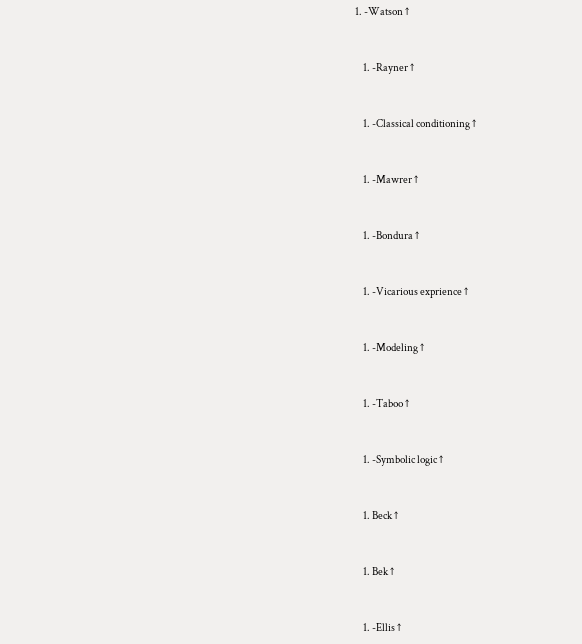1. -Watson ↑



    1. -Rayner ↑



    1. -Classical conditioning ↑



    1. -Mawrer ↑



    1. -Bondura ↑



    1. -Vicarious exprience ↑



    1. -Modeling ↑



    1. -Taboo ↑



    1. -Symbolic logic ↑



    1. Beck ↑



    1. Bek ↑



    1. -Ellis ↑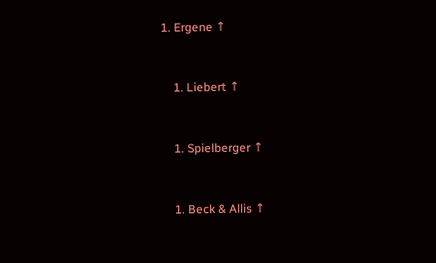1. Ergene ↑



    1. Liebert ↑



    1. Spielberger ↑



    1. Beck & Allis ↑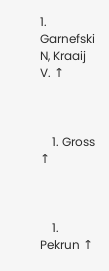1. Garnefski N, Kraaij V. ↑



    1. Gross ↑



    1. Pekrun ↑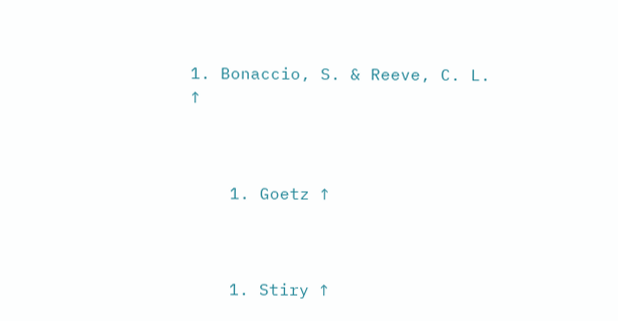1. Bonaccio, S. & Reeve, C. L. ↑



    1. Goetz ↑



    1. Stiry ↑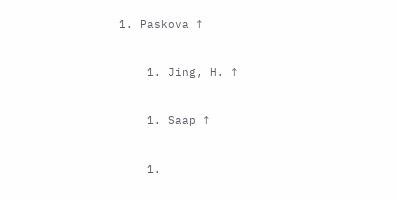1. Paskova ↑



    1. Jing, H. ↑



    1. Saap ↑



    1.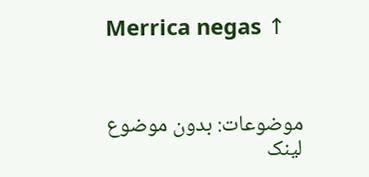Merrica negas ↑



موضوعات: بدون موضوع  لینک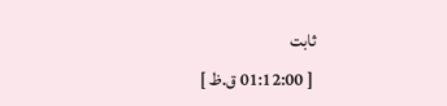ثابت
 [ 01:12:00 ق.ظ ]